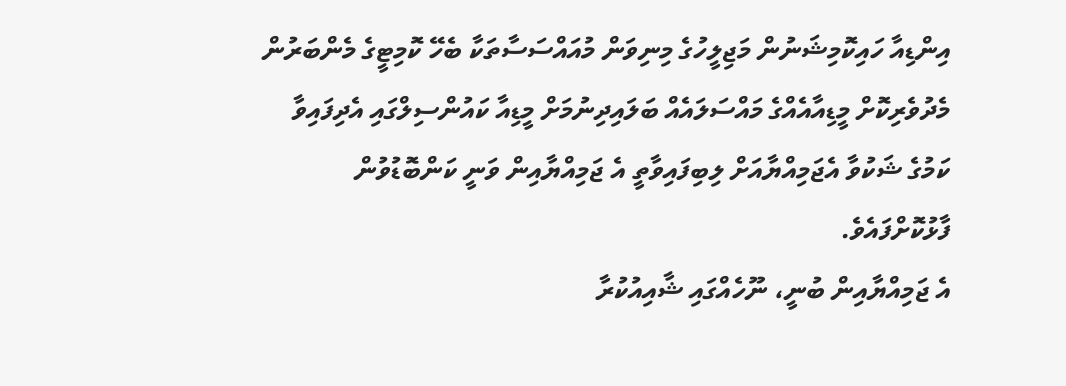އިންޑިއާ ހައިކޮމިޝަނުން މަޖިލީހުގެ މިނިވަން މުއައްސަސާތަކާ ބެހޭ ކޮމިޓީގެ މެންބަރުން މެދުވެރިކޮށް މީޑިއާއެއްގެ މައްސަލައެއް ބަލައިދިނުމަށް މީޑިއާ ކައުންސިލްގައި އެދިފައިވާ ކަމުގެ ޝަކުވާ އެޖަމިއްޔާއަށް ލިބިފައިވާތީ އެ ޖަމިއްޔާއިން ވަނީ ކަންބޮޑުވުން ފާޅުކޮށްފައެވެ.
އެ ޖަމިއްޔާއިން ބުނީ، ނޫހެއްގައި ޝާއިއުކުރާ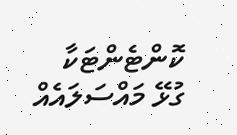ކޮންޓެންޓަކާ ގުޅޭ މައްސަލައެއް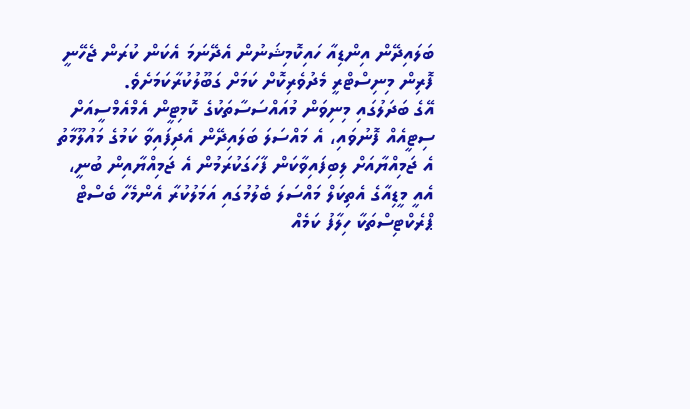ބަލައިދޭން އިންޑިއާ ހައިކޮމިޝަނުން އެދޭނަމަ އެކަން ކުރަން ޖެހޭނީ ފޮރިން މިނިސްޓްރީ މެދުވެރިކޮށް ކަމަށް ގަބޫލުކުރާކަމަށެވެ.
އޭގެ ބަދަލުގައި މިނިވަން މުއައްސަސާތަކުގެ ކޮމިޓީން އެމްއެމްސީއަށް ސިޓީއެއް ފޮނުވައި، އެ މައްސަލަ ބަލައިދޭން އެދިފައިވާ ކަމުގެ މައުލޫމާތު އެ ޖަމިއްޔާއަށް ލިބިފައިވާކަން ފާހަގަކުރަމުން އެ ޖަމިއްޔާއިން ބުނީ، އެއީ މީޑިއާގެ އެތިކަލް މައްސަލަ ބެލުމުގައި އަމަލުކުރާ އެންމެހާ ބެސްޓް ޕްރެކްޓިސްތަކާ ހިލާފު ކަމެއް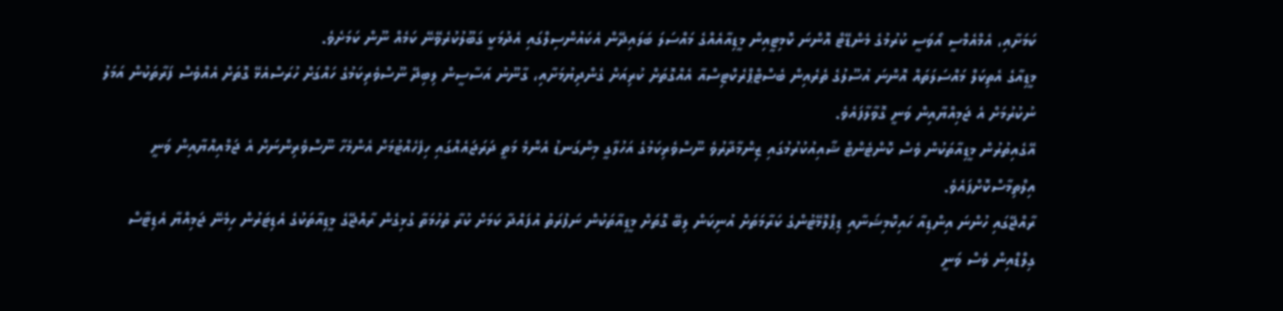ކަމަށާއި، އެމްއެމްސީ އޯވަސީ ކުރުމުގެ މެންޑޭޓް އޮންނަ ކޮމިޓީއިން މީޑިއާއެއްގެ މައްސަލަ ބަލައިދޭން އެކައުންސިލްގައި އެދުމަކީ ގަބޫލުކުރެވޭނޭ ކަމެއް ނޫން ކަމަށެވެ.
މީޑިއާގެ އެތިކަލް މައްސަލަތައް އޮންނަ އުސޫލުގެ ތެރެއިން ބެސްޓްޕްރެކްޓިސްއާ އެއްގޮތަށް ކުރިއަށް ގެންދިޔުމަށާއި، ގާނޫނު އަސާސީން ލިބިދޭ ނޫސްވެރިކަމުގެ ހައްގަށް ހުރަސްއެޅޭ ގޮތަށް އެއްވެސް ފަރާތަކުން އަމަލު ނުކުރުމަށް އެ ޖަމިއްޔާއިން ވަނީ ގޮވާލާފައެވެ.
އޭގެއިތުރުން މީޑިއާތަކުން ވެސް ކޮންޓެންޓް ޝާއިއުކުރުމުގައި ޒިންމާދާރުވެ ނޫސްވެރިކަމުގެ އަހުލާގީ މިންގަނޑު އެންމެ މަތީ ދަރަޖައެއްގައި ހިފެހެއްޓުމަށް އެންމެހާ ނޫސްވެރިންނަށް އެ ޖަމްއިއްޔާއިން ވަނީ އިލްތިމާސްކޮށްފައެވެ.
ރާއްޖޭގައި ހުންނަ އިންޑިއާ ހައިކޮމިޝަނާއި ޑިޕްލޮމޭޓުންގެ ކަރާމަތަށް އުނިކަން ލިބޭ ގޮތަށް މީޑިއާތަކުން ނަފުރަތު އުފައްދާ ކަމަށް ކުރާ ތުހުމަތާ ގުޅިގެން ރާއްޖޭގެ މީޑިއާތަކުގެ އެޑިޓަރުން ހިމެނޭ ޖަމިއްޔާ އެޑިޓާސް ގިލްޑްއިން ވެސް ވަނީ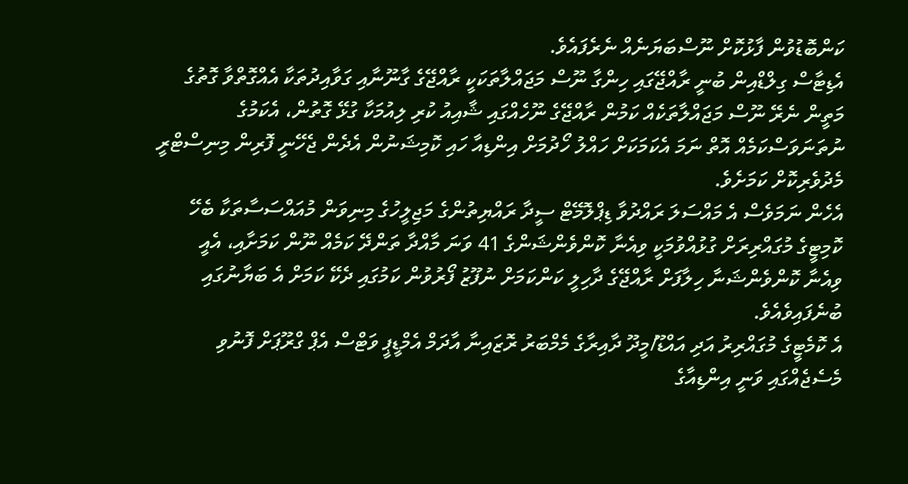ކަންބޮޑުވުން ފާޅުކޮށް ނޫސްބަޔަނެއް ނެރެފައެވެ.
އެޑިޓާސް ގިލްޑްއިން ބުނީ ރާއްޖޭގައި ހިންގާ ނޫސް މަޖައްލާތަކަކީ ރާއްޖޭގެ ގާނޫނާއި ގަވާއިދުތަކާ އެއްގޮތްވާ ގޮތުގެ މަތީން ނެރޭ ނޫސް މަޖައްލާތަކެއް ކަމުން ރާއްޖޭގެ ނޫހެއްގައި ޝާއިއު ކުރި ލިއުމަކާ ގުޅޭ ގޮތުން، އެކަމުގެ ނުތަނަވަސްކަމެއް އޮތް ނަމަ އެކަމަކަށް ހައްލު ހޯދުމަށް އިންޑިއާ ހައި ކޮމިޝަނުން އެދެން ޖެހޭނީ ފޮރިން މިނިސްޓްރީ މެދުވެރިކޮށް ކަމަށެވެ.
އެހެން ނަމަވެސް އެ މައްސަލަ ރައްދުވާ ޑިޕްލޮމޭޓް ސީދާ ރައްޔިތުންގެ މަޖިލީހުގެ މިނިވަން މުއައްސަސާތަކާ ބެހޭ ކޮމިޓީގެ މުގައްރިރަށް ގުޅުއްވުމަކީ ވިއެނާ ކޮންވެންޝަންގެ 41 ވަނަ މާއްދާ ތަންދޭ ކަމެއް ނޫން ކަމަށާއި، އެއީ
ވިއެނާ ކޮންވެންޝަނާ ހިލާފަށް ރާއްޖޭގެ ދާހިލީ ކަންކަމަށް ނުފޫޒު ފޯރުވުން ކަމުގައި ދެކޭ ކަމަށް އެ ބަޔާނުގައި ބުނެފައިވެއެވެ.
އެ ކޮމެޓީގެ މުގައްރިރު އަދި އައްޑޫ/މީދޫ ދާއިރާގެ މެމްބަރު ރޮޒައިނާ އާދަމް އެމްޑީޕީ ވަޓްސް އެޕް ގްރޫޕަށް ފޮނުވި މެސެޖެއްގައި ވަނީ އިންޑިއާގެ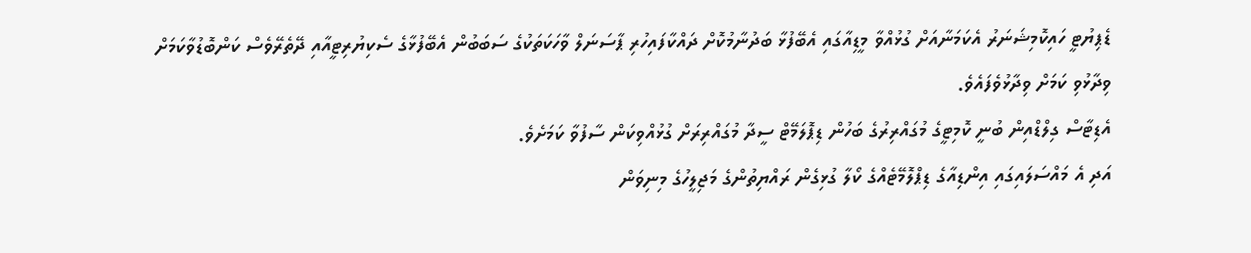ޑެޕިޔުޓީ ހައިކޮމިޝަނަރު އެކަމަނާއަށް ގުޅުއްވާ މީޑިއާގައި އެބޭފުޅާ ބަދުނާމުކޮށް ދައްކާފައިހުރި ޕާސަނަލް ވާހަކަތަކުގެ ސަބަބުން އެބޭފުޅާގެ ސެކިޔުރިޓީއާއި ދޭތެރޭވެސް ކަންބޮޑުވާކަމަށް
ވިދާޅުވި ކަމަށް ވިދާޅުވެފައެވެ.
އެޑިޓާސް ގިލްޑްއިން ބުނީ ކޮމިޓީގެ މުގައްރިރުގެ ބަހުން ޑިޕޮލަމޭޓް ސީދާ މުގައްރިރަށް ގުޅުއްވިކަން ސާފުވާ ކަމަށެވެ.
އަދި އެ މައްސަލައިގައި އިންޑިއާގެ ޑިޕްލޮމޭޓެއްގެ ކޯލާ ގުޅިގެން ރައްޔިތުންގެ މަޖިލީހުގެ މިނިވަން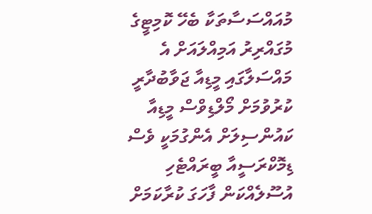މުއައްސަސާތަކާ ބެހޭ ކޮމިޓީގެ މުގައްރިރު އަމިއްލައަށް އެ މައްސަލާގައި މީޑިއާ ޖަވާބުދާރީ ކުރުވުމަށް މޯލްޑިވްސް މީޑިއާ ކައުންސިލަށް އެންގުމަކީ ވެސް ޑިމޮކްރަސީއާ ބީރައްޓެހި އުސޫލެއްކަން ފާހަގަ ކުރާކަމަށް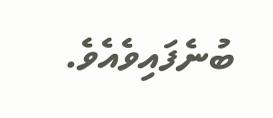ބުނެފައިވެއެވެ.